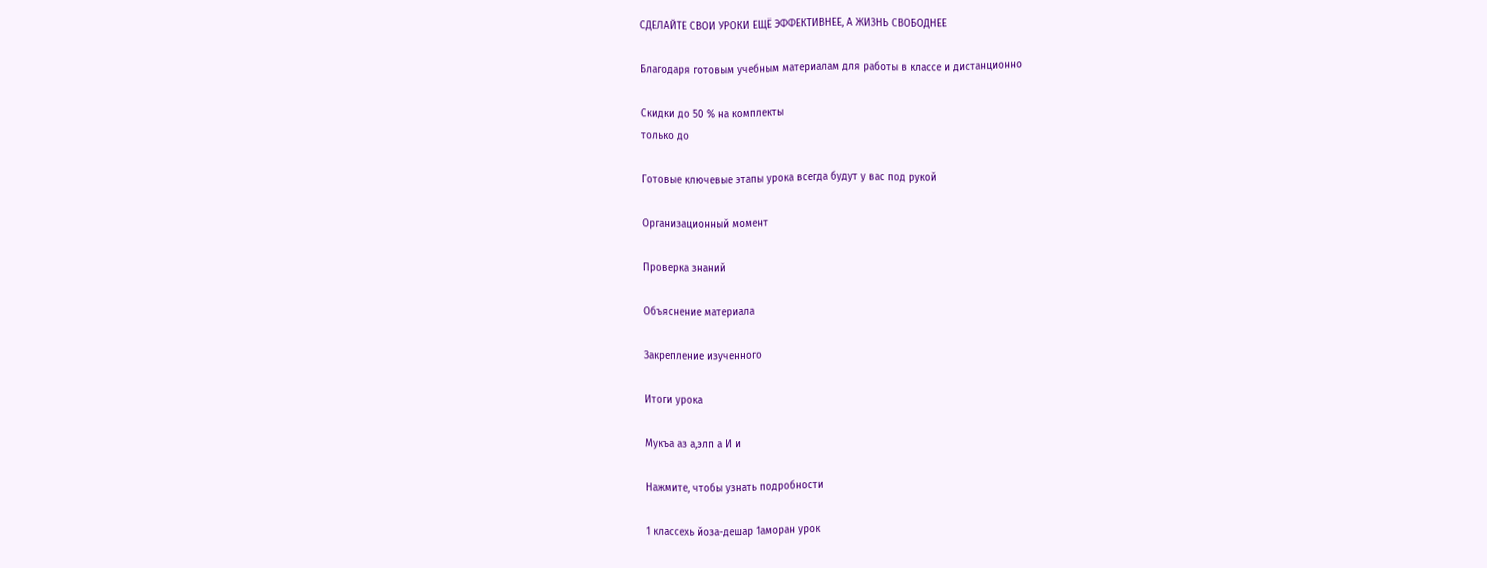СДЕЛАЙТЕ СВОИ УРОКИ ЕЩЁ ЭФФЕКТИВНЕЕ, А ЖИЗНЬ СВОБОДНЕЕ

Благодаря готовым учебным материалам для работы в классе и дистанционно

Скидки до 50 % на комплекты
только до

Готовые ключевые этапы урока всегда будут у вас под рукой

Организационный момент

Проверка знаний

Объяснение материала

Закрепление изученного

Итоги урока

Мукъа аз а,элп а И и

Нажмите, чтобы узнать подробности

1 классехь йоза-дешар 1аморан урок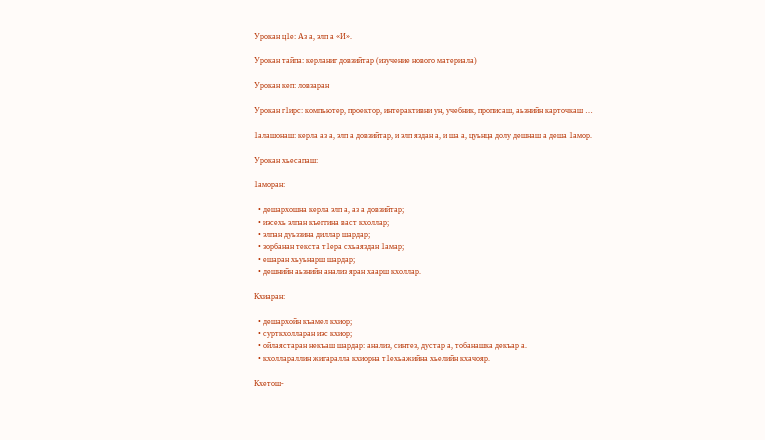Урокан ц1е: Аз а, элп а «И».

Урокан тайпа: керланиг довзийтар (изучение нового материала)

Урокан кеп: ловзаран

Урокан г1ирс: компьютер, проектор, интерактивни ун, учебник, прописаш, аьзнийн карточкаш …

1алашонаш: керла аз а, элп а довзийтар, и элп яздан а, и ша а, цуьнца долу дешнаш а деша 1амор.

Урокан хьесапаш:

1аморан:

  • дешархошна керла элп а, аз а довзийтар;
  • иэсехь элпан къеггина васт кхоллар;
  • элпан дуьззина диллар шардар;
  • зорбанан текста т1ера схьаяздан 1амар;
  • ешаран хьуьнарш шардар;
  • дешнийн аьзнийн анализ яран хаарш кхоллар.

Кхиаран:

  • дешархойн къамел кхиор;
  • сурткхолларан иэс кхиор;
  • ойлаястаран некъаш шардар: анализ, синтез, дустар а, тобанашка декъар а.
  • кхоллараллин жигаралла кхиорна т1ехьажийна хьелийн кхачояр.

Кхетош-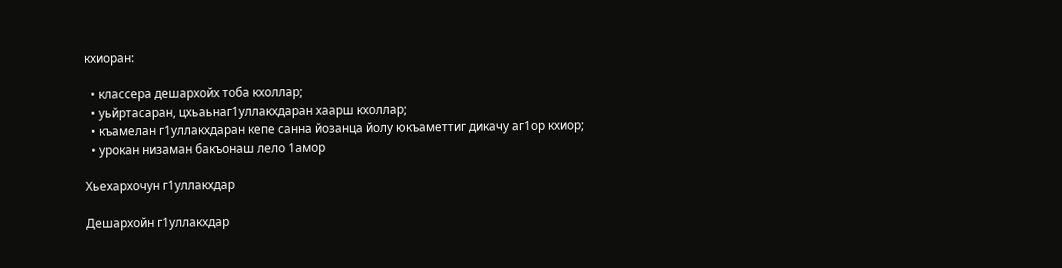кхиоран:

  • классера дешархойх тоба кхоллар;
  • уьйртасаран, цхьаьнаг1уллакхдаран хаарш кхоллар;
  • къамелан г1уллакхдаран кепе санна йозанца йолу юкъаметтиг дикачу аг1ор кхиор;
  • урокан низаман бакъонаш лело 1амор

Хьехархочун г1уллакхдар

Дешархойн г1уллакхдар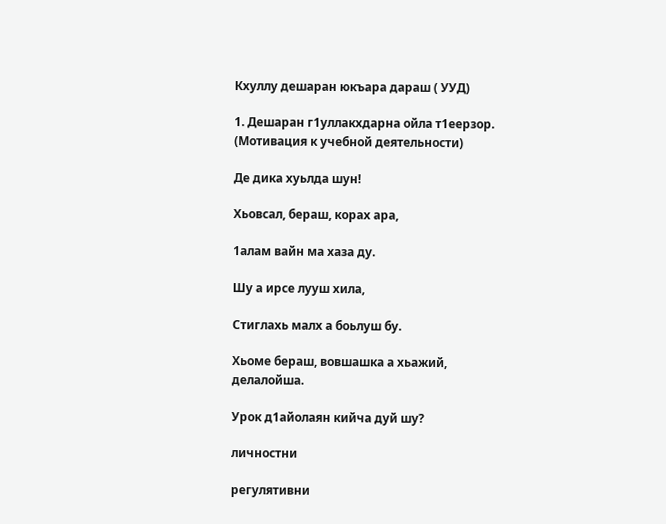Кхуллу дешаран юкъара дараш ( УУД)

1. Дешаран г1уллакхдарна ойла т1еерзор. (Мотивация к учебной деятельности)

Де дика хуьлда шун!

Хьовсал, бераш, корах ара,

1алам вайн ма хаза ду.

Шу а ирсе лууш хила,

Стиглахь малх а боьлуш бу.

Хьоме бераш, вовшашка а хьажий, делалойша.

Урок д1айолаян кийча дуй шу?

личностни

регулятивни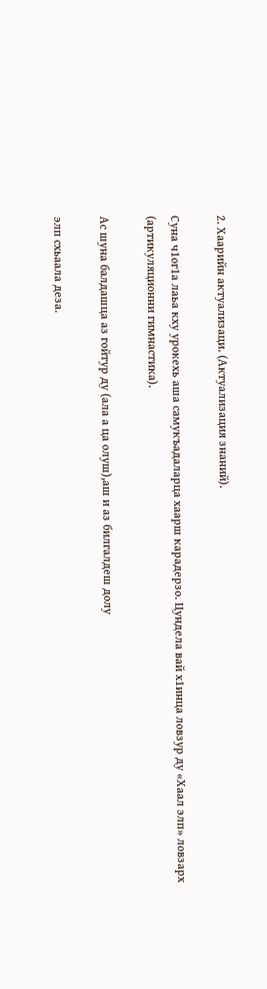2. Хаарийн актуализаци. (Актуализация знаний).

Суна ч1ог1а лаьа кху урокехь аша самукъадаларца хаарш карадерзо. Цундела вай х1инца ловзур ду «Хаал элп» ловзарх (артикуляционни гимнастика).

Ас шуна балдашца аз гойтур ду (ала а ца олуш),аш и аз билгалдеш долу

элп схьаала деза.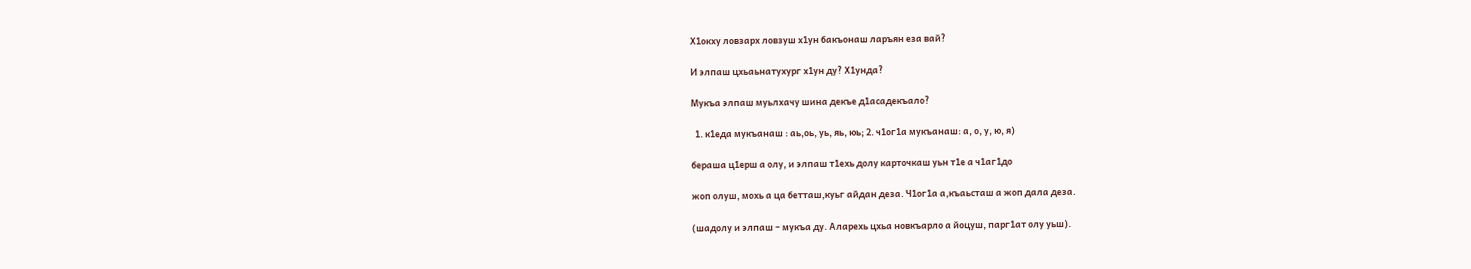Х1окху ловзарх ловзуш х1ун бакъонаш ларъян еза вай?

И элпаш цхьаьнатухург х1ун ду? Х1унда?

Мукъа элпаш муьлхачу шина декъе д1асадекъало?

  1. к1еда мукъанаш : аь,оь, уь, яь, юь; 2. ч1ог1а мукъанаш: а, о, у, ю, я)

бераша ц1ерш а олу, и элпаш т1ехь долу карточкаш уьн т1е а ч1аг1до

жоп олуш, мохь а ца бетташ,куьг айдан деза. Ч1ог1а а,къаьсташ а жоп дала деза.

(шадолу и элпаш – мукъа ду. Аларехь цхьа новкъарло а йоцуш, парг1ат олу уьш).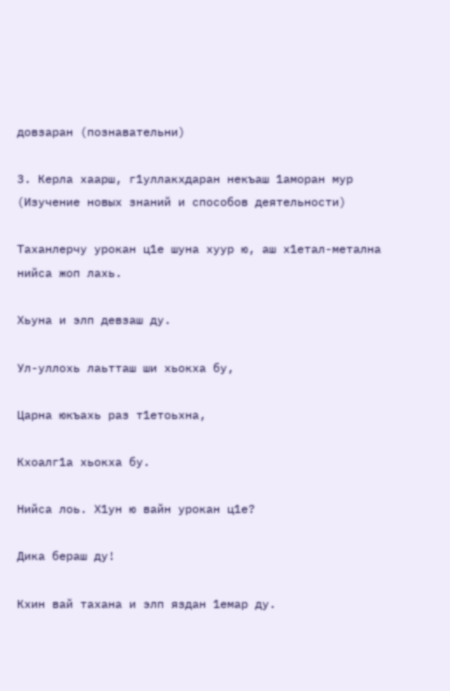довзаран (познавательни)

3. Керла хаарш, г1уллакхдаран некъаш 1аморан мур (Изучение новых знаний и способов деятельности)

Таханлерчу урокан ц1е шуна хуур ю, аш х1етал-метална нийса жоп лахь.

Хьуна и элп девзаш ду.

Ул-уллохь лаьтташ ши хьокха бу,

Царна юкъахь раз т1етоьхна,

Кхоалг1а хьокха бу.

Нийса лоь. Х1ун ю вайн урокан ц1е?

Дика бераш ду!

Кхин вай тахана и элп яздан 1емар ду.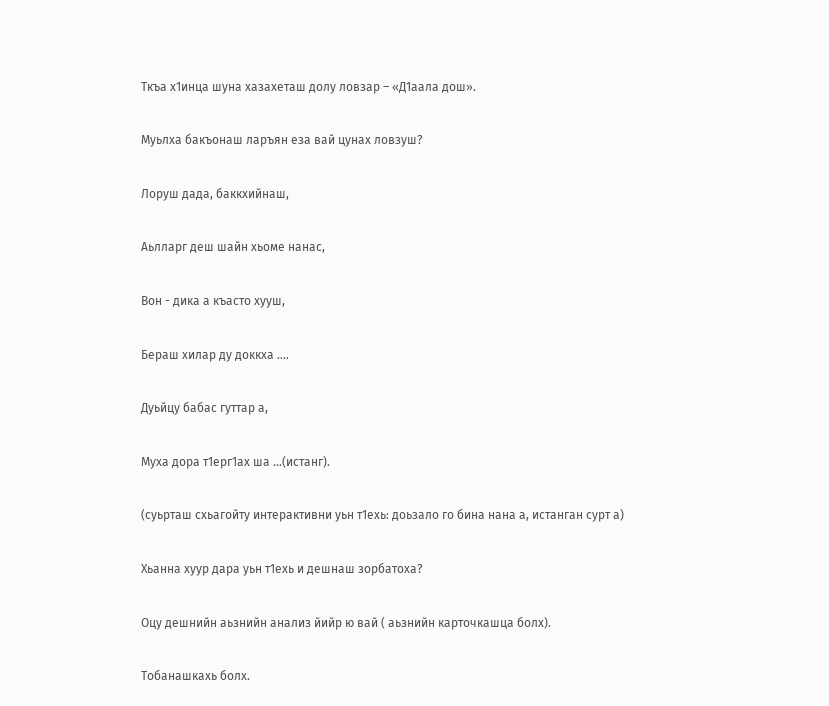Ткъа х1инца шуна хазахеташ долу ловзар – «Д1аала дош».

Муьлха бакъонаш ларъян еза вай цунах ловзуш?

Лоруш дада, баккхийнаш,

Аьлларг деш шайн хьоме нанас,

Вон - дика а къасто хууш,

Бераш хилар ду доккха ….

Дуьйцу бабас гуттар а,

Муха дора т1ерг1ах ша …(истанг).

(суьрташ схьагойту интерактивни уьн т1ехь: доьзало го бина нана а, истанган сурт а)

Хьанна хуур дара уьн т1ехь и дешнаш зорбатоха?

Оцу дешнийн аьзнийн анализ йийр ю вай ( аьзнийн карточкашца болх).

Тобанашкахь болх.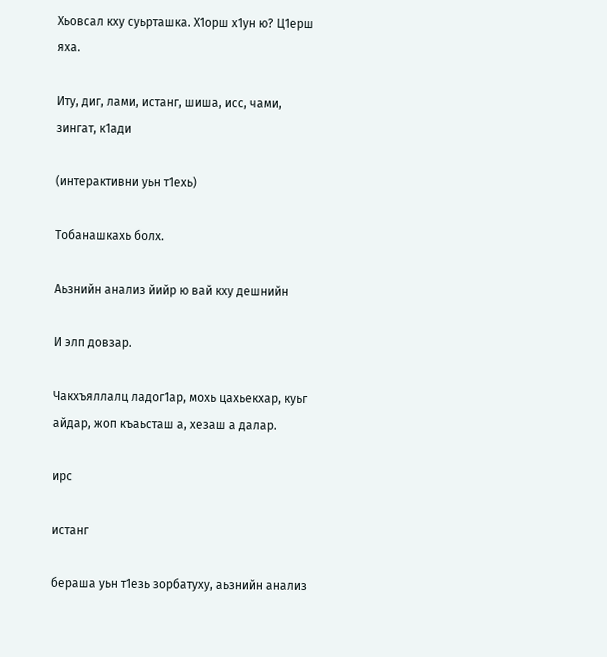Хьовсал кху суьрташка. Х1орш х1ун ю? Ц1ерш яха.

Иту, диг, лами, истанг, шиша, исс, чами, зингат, к1ади

(интерактивни уьн т1ехь)

Тобанашкахь болх.

Аьзнийн анализ йийр ю вай кху дешнийн

И элп довзар.

Чакхъяллалц ладог1ар, мохь цахьекхар, куьг айдар, жоп къаьсташ а, хезаш а далар.

ирс

истанг

бераша уьн т1езь зорбатуху, аьзнийн анализ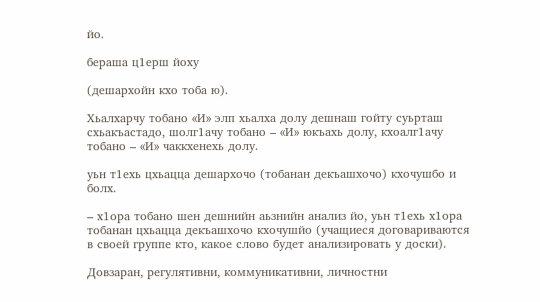йо.

бераша ц1ерш йоху

(дешархойн кхо тоба ю).

Хьалхарчу тобано «И» элп хьалха долу дешнаш гойту суьрташ схьакъастадо, шолг1ачу тобано – «И» юкъахь долу, кхоалг1ачу тобано – «И» чаккхенехь долу.

уьн т1ехь цхьацца дешархочо (тобанан декъашхочо) кхочушбо и болх.

– х1ора тобано шен дешнийн аьзнийн анализ йо, уьн т1ехь х1ора тобанан цхьацца декъашхочо кхочушйо (учащиеся договариваются в своей группе кто, какое слово будет анализировать у доски).

Довзаран, регулятивни, коммуникативни, личностни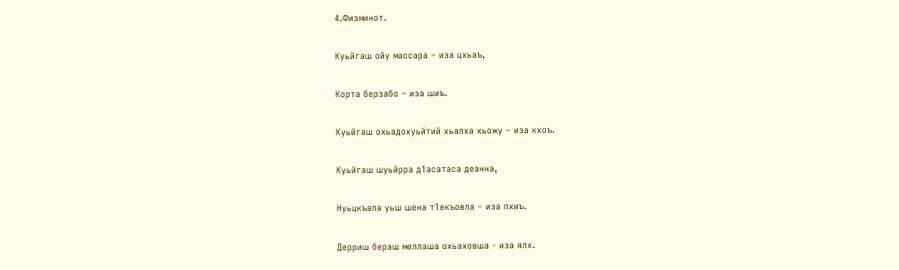4.Физминот.

Куьйгаш ойу массара – иза цхьаъ,

Корта берзабо – иза шиъ.

Куьйгаш охьадохуьйтий хьалха хьожу – иза кхоъ.

Куьйгаш шуьйрра д1асатаса деанна,

Нуьцкъала уьш шена т1екъовла – иза пхиъ.

Дерриш бераш меллаша охьаховша - иза ялх.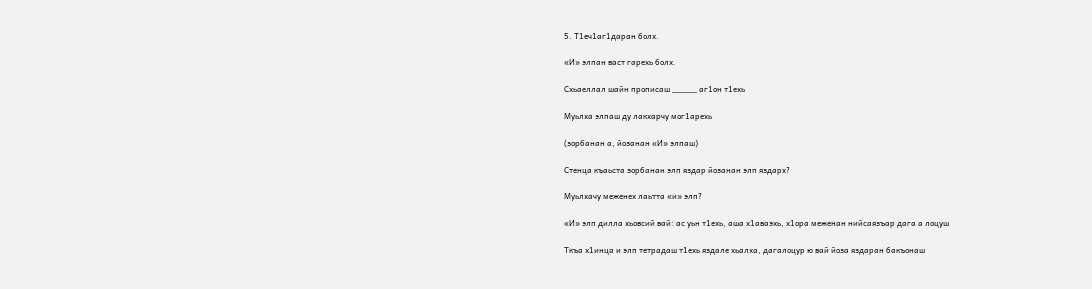5. Т1еч1аг1даран болх.

«И» элпан васт гарехь болх.

Схьаеллал шайн прописаш _____ аг1он т1ехь

Муьлха элпаш ду лакхарчу мог1арехь

(зорбанан а, йозанан «И» элпаш)

Стенца къаьста зорбанан элп яздар йозанан элп яздарх?

Муьлхачу меженех лаьтта «и» элп?

«И» элп дилла хьовсий вай: ас уьн т1ехь, аша х1аваэхь, х1ора меженан нийсаязъар дага а лоцуш

Ткъа х1инца и элп тетрадаш т1ехь яздале хьалха, дагалоцур ю вай йоза яздаран бакъонаш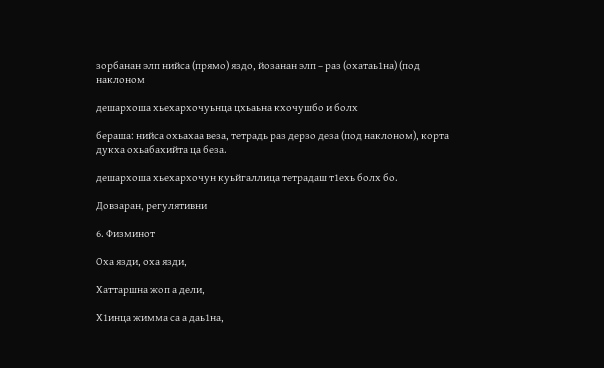зорбанан элп нийса (прямо) яздо, йозанан элп – раз (охатаь1на) (под наклоном

дешархоша хьехархочуьнца цхьаьна кхочушбо и болх

бераша: нийса охьахаа веза, тетрадь раз дерзо деза (под наклоном), корта дукха охьабахийта ца беза.

дешархоша хьехархочун куьйгаллица тетрадаш т1ехь болх бо.

Довзаран, регулятивни

6. Физминот

Оха язди, оха язди,

Хаттаршна жоп а дели,

Х1инца жимма са а даь1на,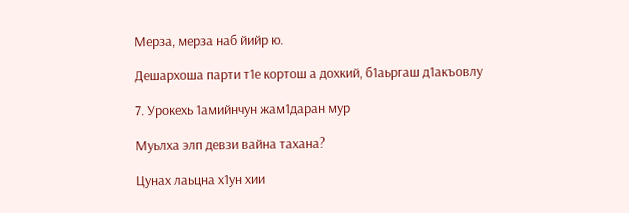Мерза, мерза наб йийр ю.

Дешархоша парти т1е кортош а дохкий, б1аьргаш д1акъовлу

7. Урокехь 1амийнчун жам1даран мур

Муьлха элп девзи вайна тахана?

Цунах лаьцна х1ун хии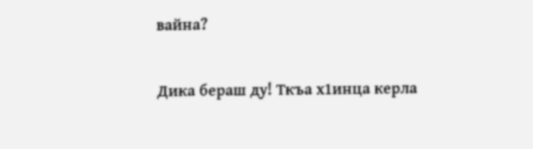вайна?

Дика бераш ду! Ткъа х1инца керла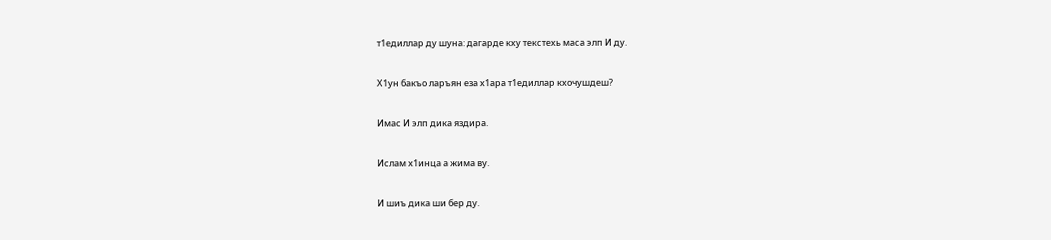т1едиллар ду шуна: дагарде кху текстехь маса элп И ду.

Х1ун бакъо ларъян еза х1ара т1едиллар кхочушдеш?

Имас И элп дика яздира.

Ислам х1инца а жима ву.

И шиъ дика ши бер ду.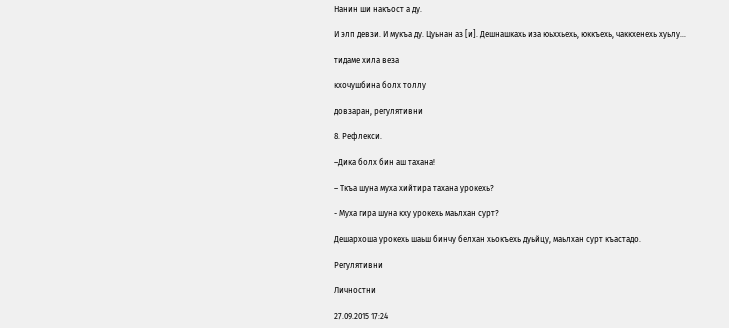Нанин ши накъост а ду.

И элп девзи. И мукъа ду. Цуьнан аз [и]. Дешнашкахь иза юьххьехь, юккъехь, чаккхенехь хуьлу…

тидаме хила веза

кхочушбина болх толлу

довзаран, регулятивни

8. Рефлекси.

–Дика болх бин аш тахана!

– Ткъа шуна муха хийтира тахана урокехь?

- Муха гира шуна кху урокехь маьлхан сурт?

Дешархоша урокехь шаьш бинчу белхан хьокъехь дуьйцу, маьлхан сурт къастадо.

Регулятивни

Личностни

27.09.2015 17:24